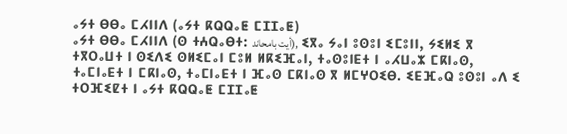ⴰⵢⵜ ⴱⴱⴰ ⵎⵃⵏⵏⴷ (ⴰⵢⵜ ⴽⵕⵕⴰⵟ ⵎⵊⵊⴰⵟ)
ⴰⵢⵜ ⴱⴱⴰ ⵎⵃⵏⵏⴷ (ⵙ ⵜⵄⵕⴰⴱⵜ: أيت بامحاند), ⵉⴳⴰ ⵢⴰⵏ ⵓⵙⵓⵏ ⵉⵎⵓⵏⵏ, ⵢⵉⵍⵉ ⴳ ⵜⴳⵔⴰⵡⵜ ⵏ ⵙⵉⴷⵉ ⵙⵍⵉⵎⴰⵏ ⵎⵓⵍ ⵍⴽⵉⴼⴰⵏ, ⵜⴰⵙⵓⵏⴹⵜ ⵏ ⴰⵃⵡⴰⵣ ⵎⴽⵏⴰⵙ, ⵜⴰⵎⵏⴰⴹⵜ ⵏ ⵎⴽⵏⴰⵙ, ⵜⴰⵎⵏⴰⴹⵜ ⵏ ⴼⴰⵙ ⵎⴽⵏⴰⵙ ⴳ ⵍⵎⵖⵔⵉⴱ. ⵉⴹⴼⴰⵕ ⵓⵙⵓⵏ ⴰⴷ ⵉ ⵜⵔⴼⵉⵇⵜ ⵏ ⴰⵢⵜ ⴽⵕⵕⴰⵟ ⵎⵊⵊⴰⵟ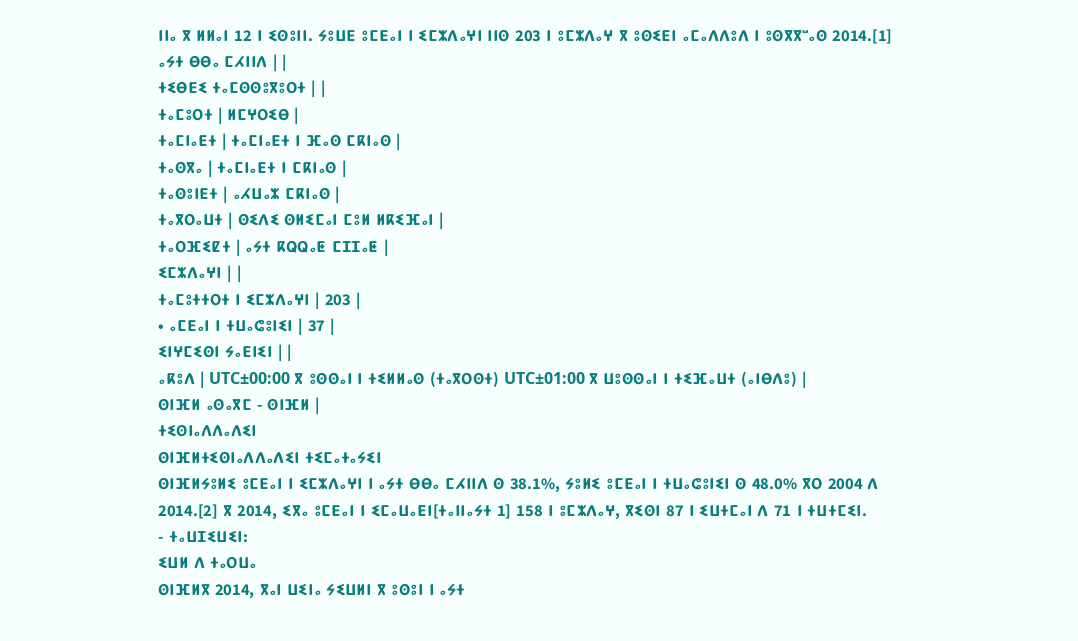ⵏⵏⴰ ⴳ ⵍⵍⴰⵏ 12 ⵏ ⵉⵙⵓⵏⵏ. ⵢⵓⵡⴹ ⵓⵎⴹⴰⵏ ⵏ ⵉⵎⵣⴷⴰⵖⵏ ⵏⵏⵙ 203 ⵏ ⵓⵎⵣⴷⴰⵖ ⴳ ⵓⵙⵉⴹⵏ ⴰⵎⴰⴷⴷⵓⴷ ⵏ ⵓⵙⴳⴳⵯⴰⵙ 2014.[1]
ⴰⵢⵜ ⴱⴱⴰ ⵎⵃⵏⵏⴷ | |
ⵜⵉⴱⴹⵉ ⵜⴰⵎⵙⵙⵓⴳⵓⵔⵜ | |
ⵜⴰⵎⵓⵔⵜ | ⵍⵎⵖⵔⵉⴱ |
ⵜⴰⵎⵏⴰⴹⵜ | ⵜⴰⵎⵏⴰⴹⵜ ⵏ ⴼⴰⵙ ⵎⴽⵏⴰⵙ |
ⵜⴰⵙⴳⴰ | ⵜⴰⵎⵏⴰⴹⵜ ⵏ ⵎⴽⵏⴰⵙ |
ⵜⴰⵙⵓⵏⴹⵜ | ⴰⵃⵡⴰⵣ ⵎⴽⵏⴰⵙ |
ⵜⴰⴳⵔⴰⵡⵜ | ⵙⵉⴷⵉ ⵙⵍⵉⵎⴰⵏ ⵎⵓⵍ ⵍⴽⵉⴼⴰⵏ |
ⵜⴰⵔⴼⵉⵇⵜ | ⴰⵢⵜ ⴽⵕⵕⴰⵟ ⵎⵊⵊⴰⵟ |
ⵉⵎⵣⴷⴰⵖⵏ | |
ⵜⴰⵎⵓⵜⵜⵔⵜ ⵏ ⵉⵎⵣⴷⴰⵖⵏ | 203 |
• ⴰⵎⴹⴰⵏ ⵏ ⵜⵡⴰⵛⵓⵏⵉⵏ | 37 |
ⵉⵏⵖⵎⵉⵙⵏ ⵢⴰⴹⵏⵉⵏ | |
ⴰⴽⵓⴷ | UTC±00:00 ⴳ ⵓⵙⵙⴰⵏ ⵏ ⵜⵉⵍⵍⴰⵙ (ⵜⴰⴳⵔⵙⵜ) UTC±01:00 ⴳ ⵡⵓⵙⵙⴰⵏ ⵏ ⵜⵉⴼⴰⵡⵜ (ⴰⵏⴱⴷⵓ) |
ⵙⵏⴼⵍ ⴰⵙⴰⴳⵎ - ⵙⵏⴼⵍ |
ⵜⵉⵙⵏⴰⴷⴷⴰⴷⵉⵏ
ⵙⵏⴼⵍⵜⵉⵙⵏⴰⴷⴷⴰⴷⵉⵏ ⵜⵉⵎⴰⵜⴰⵢⵉⵏ
ⵙⵏⴼⵍⵢⵓⵍⵉ ⵓⵎⴹⴰⵏ ⵏ ⵉⵎⵣⴷⴰⵖⵏ ⵏ ⴰⵢⵜ ⴱⴱⴰ ⵎⵃⵏⵏⴷ ⵙ 38.1%, ⵢⵓⵍⵉ ⵓⵎⴹⴰⵏ ⵏ ⵜⵡⴰⵛⵓⵏⵉⵏ ⵙ 48.0% ⴳⵔ 2004 ⴷ 2014.[2] ⴳ 2014, ⵉⴳⴰ ⵓⵎⴹⴰⵏ ⵏ ⵉⵎⴰⵡⴰⴹⵏ[ⵜⴰⵏⵏⴰⵢⵜ 1] 158 ⵏ ⵓⵎⵣⴷⴰⵖ, ⴳⵉⵙⵏ 87 ⵏ ⵉⵡⵜⵎⴰⵏ ⴷ 71 ⵏ ⵜⵡⵜⵎⵉⵏ.
- ⵜⴰⵡⵊⵉⵡⵉⵏ:
ⵉⵡⵍ ⴷ ⵜⴰⵔⵡⴰ
ⵙⵏⴼⵍⴳ 2014, ⴳⴰⵏ ⵡⵉⵏⴰ ⵢⵉⵡⵍⵏ ⴳ ⵓⵙⵓⵏ ⵏ ⴰⵢⵜ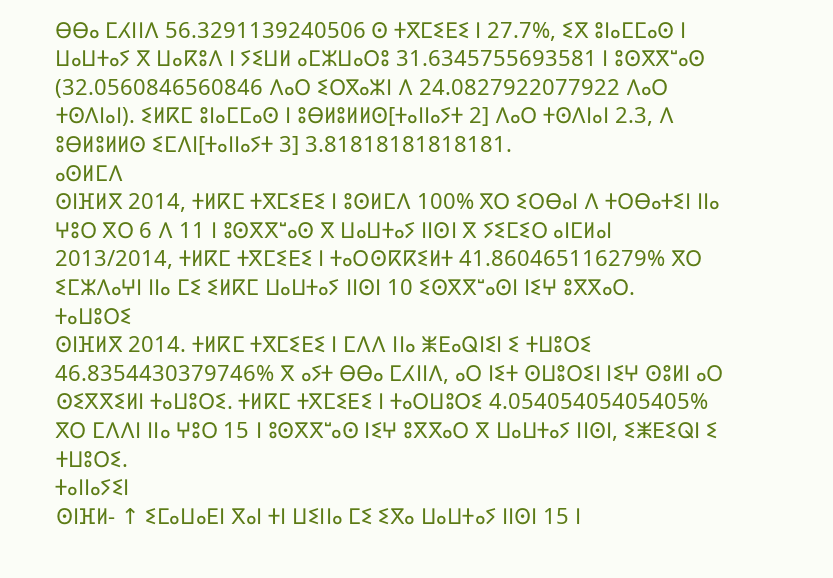ⴱⴱⴰ ⵎⵃⵏⵏⴷ 56.3291139240506 ⵙ ⵜⴳⵎⵉⴹⵉ ⵏ 27.7%, ⵉⴳ ⵓⵏⴰⵎⵎⴰⵙ ⵏ ⵡⴰⵡⵜⴰⵢ ⴳ ⵡⴰⴽⵓⴷ ⵏ ⵢⵉⵡⵍ ⴰⵎⵣⵡⴰⵔⵓ 31.6345755693581 ⵏ ⵓⵙⴳⴳⵯⴰⵙ (32.0560846560846 ⴷⴰⵔ ⵉⵔⴳⴰⵣⵏ ⴷ 24.0827922077922 ⴷⴰⵔ ⵜⵙⴷⵏⴰⵏ). ⵉⵍⴽⵎ ⵓⵏⴰⵎⵎⴰⵙ ⵏ ⵓⴱⵍⵓⵍⵍⵙ[ⵜⴰⵏⵏⴰⵢⵜ 2] ⴷⴰⵔ ⵜⵙⴷⵏⴰⵏ 2.3, ⴷ ⵓⴱⵍⵓⵍⵍⵙ ⵉⵎⴷⵏ[ⵜⴰⵏⵏⴰⵢⵜ 3] 3.81818181818181.
ⴰⵙⵍⵎⴷ
ⵙⵏⴼⵍⴳ 2014, ⵜⵍⴽⵎ ⵜⴳⵎⵉⴹⵉ ⵏ ⵓⵙⵍⵎⴷ 100% ⴳⵔ ⵉⵔⴱⴰⵏ ⴷ ⵜⵔⴱⴰⵜⵉⵏ ⵏⵏⴰ ⵖⵓⵔ ⴳⵔ 6 ⴷ 11 ⵏ ⵓⵙⴳⴳⵯⴰⵙ ⴳ ⵡⴰⵡⵜⴰⵢ ⵏⵏⵙⵏ ⴳ ⵢⵉⵎⵉⵔ ⴰⵏⵎⵍⴰⵏ 2013/2014, ⵜⵍⴽⵎ ⵜⴳⵎⵉⴹⵉ ⵏ ⵜⴰⵔⵙⴽⴽⵉⵍⵜ 41.860465116279% ⴳⵔ ⵉⵎⵣⴷⴰⵖⵏ ⵏⵏⴰ ⵎⵉ ⵉⵍⴽⵎ ⵡⴰⵡⵜⴰⵢ ⵏⵏⵙⵏ 10 ⵉⵙⴳⴳⵯⴰⵙⵏ ⵏⵉⵖ ⵓⴳⴳⴰⵔ.
ⵜⴰⵡⵓⵔⵉ
ⵙⵏⴼⵍⴳ 2014. ⵜⵍⴽⵎ ⵜⴳⵎⵉⴹⵉ ⵏ ⵎⴷⴷ ⵏⵏⴰ ⵥⴹⴰⵕⵏⵉⵏ ⵉ ⵜⵡⵓⵔⵉ 46.8354430379746% ⴳ ⴰⵢⵜ ⴱⴱⴰ ⵎⵃⵏⵏⴷ, ⴰⵔ ⵏⵉⵜ ⵙⵡⵓⵔⵉⵏ ⵏⵉⵖ ⵙⵓⵍⵏ ⴰⵔ ⵙⵉⴳⴳⵉⵍⵏ ⵜⴰⵡⵓⵔⵉ. ⵜⵍⴽⵎ ⵜⴳⵎⵉⴹⵉ ⵏ ⵜⴰⵔⵡⵓⵔⵉ 4.05405405405405% ⴳⵔ ⵎⴷⴷⵏ ⵏⵏⴰ ⵖⵓⵔ 15 ⵏ ⵓⵙⴳⴳⵯⴰⵙ ⵏⵉⵖ ⵓⴳⴳⴰⵔ ⴳ ⵡⴰⵡⵜⴰⵢ ⵏⵏⵙⵏ, ⵉⵥⴹⵉⵕⵏ ⵉ ⵜⵡⵓⵔⵉ.
ⵜⴰⵏⵏⴰⵢⵉⵏ
ⵙⵏⴼⵍ- ↑ ⵉⵎⴰⵡⴰⴹⵏ ⴳⴰⵏ ⵜⵏ ⵡⵉⵏⵏⴰ ⵎⵉ ⵉⴳⴰ ⵡⴰⵡⵜⴰⵢ ⵏⵏⵙⵏ 15 ⵏ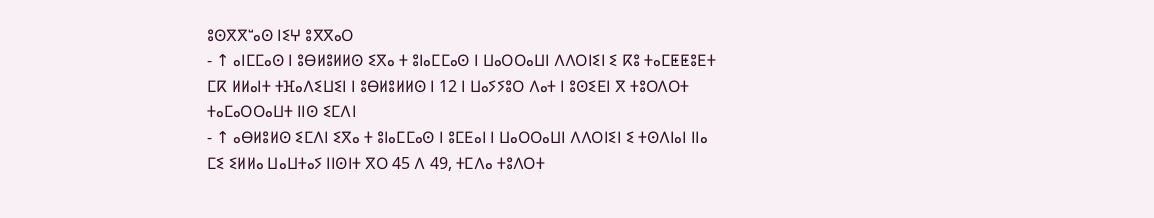ⵓⵙⴳⴳⵯⴰⵙ ⵏⵉⵖ ⵓⴳⴳⴰⵔ
- ↑ ⴰⵏⵎⵎⴰⵙ ⵏ ⵓⴱⵍⵓⵍⵍⵙ ⵉⴳⴰ ⵜ ⵓⵏⴰⵎⵎⴰⵙ ⵏ ⵡⴰⵔⵔⴰⵡⵏ ⴷⴷⵔⵏⵉⵏ ⵉ ⴽⵓ ⵜⴰⵎⵟⵟⵓⴹⵜ ⵎⴽ ⵍⵍⴰⵏⵜ ⵜⴼⴰⴷⵉⵡⵉⵏ ⵏ ⵓⴱⵍⵓⵍⵍⵙ ⵏ 12 ⵏ ⵡⴰⵢⵢⵓⵔ ⴷⴰⵜ ⵏ ⵓⵙⵉⴹⵏ ⴳ ⵜⵓⵔⴷⵔⵜ ⵜⴰⵎⴰⵔⵔⴰⵡⵜ ⵏⵏⵙ ⵉⵎⴷⵏ
- ↑ ⴰⴱⵍⵓⵍⵙ ⵉⵎⴷⵏ ⵉⴳⴰ ⵜ ⵓⵏⴰⵎⵎⴰⵙ ⵏ ⵓⵎⴹⴰⵏ ⵏ ⵡⴰⵔⵔⴰⵡⵏ ⴷⴷⵔⵏⵉⵏ ⵉ ⵜⵙⴷⵏⴰⵏ ⵏⵏⴰ ⵎⵉ ⵉⵍⵍⴰ ⵡⴰⵡⵜⴰⵢ ⵏⵏⵙⵏⵜ ⴳⵔ 45 ⴷ 49, ⵜⵎⴷⴰ ⵜⵓⴷⵔⵜ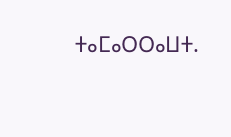ⵜⴰⵎⴰⵔⵔⴰⵡⵜ.